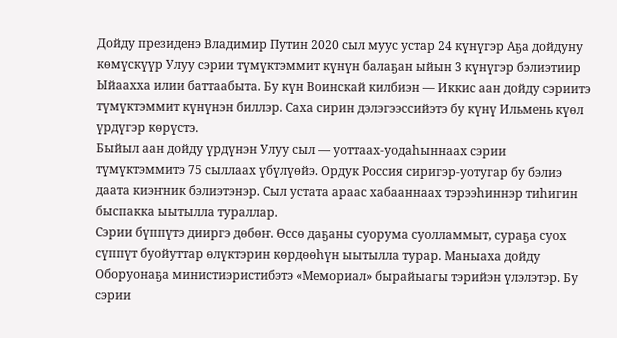Дойду президенэ Владимир Путин 2020 сыл муус устар 24 күнүгэр Аҕа дойдуну көмүскүүр Улуу сэрии түмүктэммит күнүн балаҕан ыйын 3 күнүгэр бэлиэтиир Ыйаахха илии баттаабыта. Бу күн Воинскай килбиэн — Иккис аан дойду сэриитэ түмүктэммит күнүнэн биллэр. Саха сирин дэлэгээссийэтэ бу күнү Ильмень күөл үрдүгэр көрүстэ.
Быйыл аан дойду үрдүнэн Улуу сыл — уоттаах-уодаһыннаах сэрии түмүктэммитэ 75 сыллаах үбүлүөйэ. Ордук Россия сиригэр-уотугар бу бэлиэ даата киэҥник бэлиэтэнэр. Сыл устата араас хабааннаах тэрээһиннэр тиһигин быспакка ыытылла тураллар.
Сэрии бүппүтэ дииргэ дөбөҥ. Өссө даҕаны суорума суолламмыт, сураҕа суох сүппүт буойуттар өлүктэрин көрдөөһүн ыытылла турар. Маныаха дойду Оборуонаҕа министиэристибэтэ «Мемориал» бырайыагы тэрийэн үлэлэтэр. Бу сэрии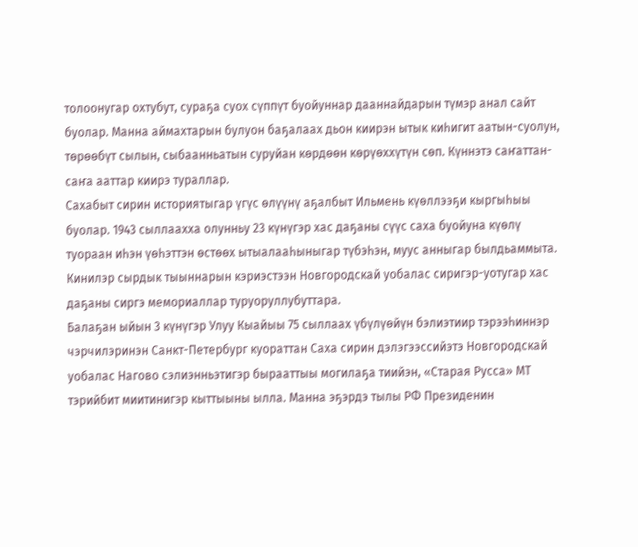толоонугар охтубут, сураҕа суох сүппүт буойуннар дааннайдарын түмэр анал сайт буолар. Манна аймахтарын булуон баҕалаах дьон киирэн ытык киһигит аатын-суолун, төрөөбүт сылын, сыбаанньатын суруйан көрдөөн көрүөххүтүн сөп. Күннэтэ саҥаттан-саҥа ааттар киирэ тураллар.
Сахабыт сирин историятыгар үгүс өлүүнү аҕалбыт Ильмень күөллээҕи кыргыһыы буолар. 1943 сыллаахха олунньу 23 күнүгэр хас даҕаны сүүс саха буойуна күөлү туораан иһэн үөһэттэн өстөөх ытыалааһыныгар түбэһэн, муус анныгар былдьаммыта. Кинилэр сырдык тыыннарын кэриэстээн Новгородскай уобалас сиригэр-уотугар хас даҕаны сиргэ мемориаллар туруоруллубуттара.
Балаҕан ыйын 3 күнүгэр Улуу Кыайыы 75 сыллаах үбүлүөйүн бэлиэтиир тэрээһиннэр чэрчилэринэн Санкт-Петербург куораттан Саха сирин дэлэгээссийэтэ Новгородскай уобалас Нагово сэлиэнньэтигэр бырааттыы могилаҕа тиийэн, «Старая Русса» МТ тэрийбит миитинигэр кыттыыны ылла. Манна эҕэрдэ тылы РФ Президенин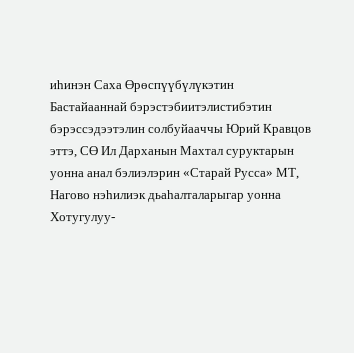иһинэн Саха Өрөспүүбүлүкэтин Бастайааннай бэрэстэбиитэлистибэтин бэрэссэдээтэлин солбуйааччы Юрий Кравцов эттэ, СӨ Ил Дарханын Махтал суруктарын уонна анал бэлиэлэрин «Старай Русса» МТ, Нагово нэһилиэк дьаһалталарыгар уонна Хотугулуу-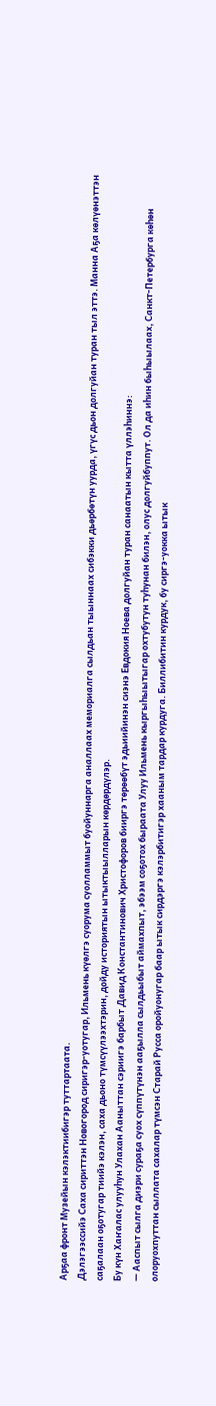Арҕаа фронт Музейын кэлэктиибигэр туттартаата.
Дэлэгээссийэ Саха сириттэн Новогород сиригэр-уотугар, Ильмень күөлгэ суорума суолламмыт буойуннарга аналлаах мемориалга сылдьан тыыннаах сибэкки дьөрбөтүн уурда, үгүс дьон долгуйан туран тыл эттэ. Манна Аҕа көлүөнэттэн саҕалаан оҕотугар тиийэ кэлэн, саха дьоно түмсүүлээхтэрин, дойду историятын ытыктыылларын көрдөрдүлэр.
Бу күн Хаҥалас улууһун Улахан Ааныттан сэриигэ барбыт Давид Константинович Христофоров бииргэ төрөөбүт эдьиийинэн сиэнэ Евдокия Ноева долгуйан туран санаатын кытта үллэһиннэ:
— Ааспыт сылга диэри сураҕа суох сүппүтүнэн ааҕылла сылдьыбыт аймахпыт, эбээм соҕотох быраата Улуу Ильмень кыргыһыытыгар охтубутун туһунан билэн, олус долгуйбуппут. Ол да иһин быһыылаах, Санкт-Петербурга көһөн олоруохпуттан сыллата сахалар түмсэн Старай Русса оройуонугар баар ытык сирдэргэ кэлэрбитигэр хааным тардар курдуга. Биллибитин курдук, бу сиргэ-уокка ытык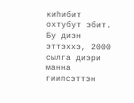киһибит охтубут эбит. Бу диэн эттэххэ, 2000 сылга диэри манна гиипсэттэн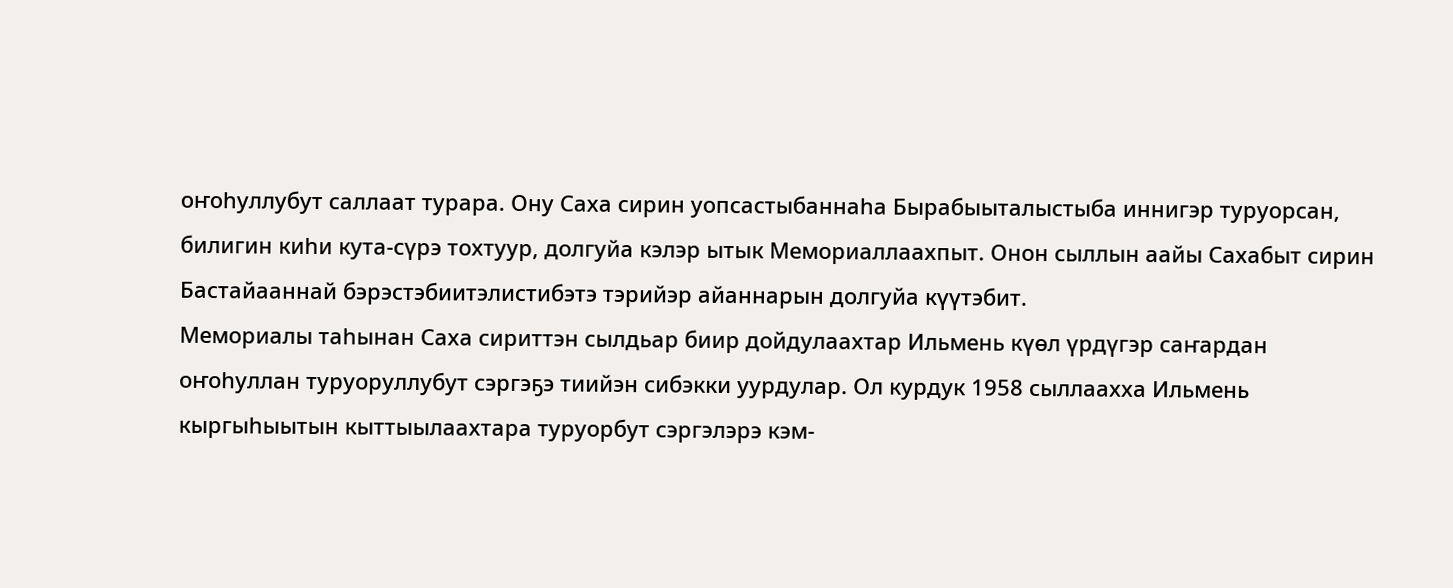оҥоһуллубут саллаат турара. Ону Саха сирин уопсастыбаннаһа Бырабыыталыстыба иннигэр туруорсан, билигин киһи кута-сүрэ тохтуур, долгуйа кэлэр ытык Мемориаллаахпыт. Онон сыллын аайы Сахабыт сирин Бастайааннай бэрэстэбиитэлистибэтэ тэрийэр айаннарын долгуйа күүтэбит.
Мемориалы таһынан Саха сириттэн сылдьар биир дойдулаахтар Ильмень күөл үрдүгэр саҥардан оҥоһуллан туруоруллубут сэргэҕэ тиийэн сибэкки уурдулар. Ол курдук 1958 сыллаахха Ильмень кыргыһыытын кыттыылаахтара туруорбут сэргэлэрэ кэм-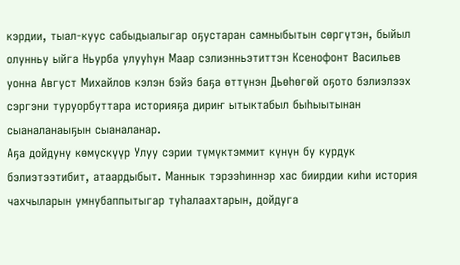кэрдии, тыал-куус сабыдыалыгар оҕустаран самныбытын сөргүтэн, быйыл олунньу ыйга Ньурба улууһун Маар сэлиэнньэтиттэн Ксенофонт Васильев уонна Август Михайлов кэлэн бэйэ баҕа өттүнэн Дьөһөгөй оҕото бэлиэлээх сэргэни туруорбуттара историяҕа дириҥ ытыктабыл быһыытынан сыаналанаыҕын сыаналанар.
Аҕа дойдуну көмүскүүр Улуу сэрии түмүктэммит күнүн бу курдук бэлиэтээтибит, атаардыбыт. Маннык тэрээһиннэр хас биирдии киһи история чахчыларын умнубаппытыгар туһалаахтарын, дойдуга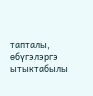тапталы, өбүгэлэргэ ытыктабылы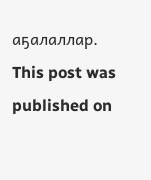аҕалаллар.
This post was published on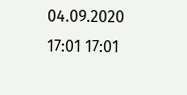04.09.2020 17:01 17:01